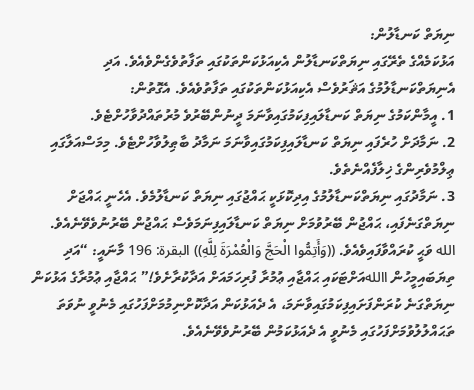ނިޔަތް ކަނޑާލުން:
އަޅުކަމެއްގެ ތެރޭގައި ނިޔަތްކަނޑާލުން އެކިއަޅުކަންތަކުގައި ތަފާތުވެގެންވެއެވެ. އަދި އެނިޔަތްކަނޑާލުމުގެ އަޘަރުވެސް އެކިއަޅުކަންތަކުގައި ތަފާތުވެއެވެ. އެގޮތުން:
1. އީމާންކަމުގެ ނިޔަތް ކަނޑާލައިފިކަމުގައިވާނަމަ ދީނުންބޭރުވެ މުރުތައްދުވާހުށްޓެވެ.
2. ނަމާދަށް ހުރެފައި ނިޔަތް ކަނޑާލައިފިކަމުގައިވާނަމަ ނަމާދު ބާޠިލުވާހުށްޓެވެ. މިމަސްއަލާގައި ޢިލްމުވެރިންގެ ޚިލާފެއްނެތެވެ.
3. ނަމާދުގައި ނިޔަތްކަނޑާލުމުގެ އިދިކޮޅަކީ ޙައްޖުގައި ނިޔަތް ކަނޑާލުމެވެ. އެހެނީ ޙައްޖަށް ނިޔަތްގަނެފައި، ޙައްޖުން ބޭރުވުމަށް ނިޔަތް ކަނޑާލައިފިނަމަވެސް ޙައްޖުން ބޭރުނުވެވޭނެއެވެ. الله ވަޙީ ކުރައްވާފައިވެއެވެ. ((وَأَتِمُّوا الْحَجَّ وَالْعُمْرَةَ لِلَّهِ)) البقرة: 196 މާނައީ: “އަދި ތިޔަބައިމީހުން االلهއަށްޓަކައި ޙައްޖާއި ޢުމުރާ ފުރިހަމައަށް އަދާކުރާށެވެ!” ޙައްޖާއި ޢުމުރާގެ އަޅުކަން ނިޔަތްގަނެ ކުރަންފަށައިފިކަމުގައިވާނަމަ، އެ ދެއަޅުކަން އަދާކޮށްނިމުމަށްފަހުގައި މެނުވީ ނުވަތަ ތަޙައްލުލުވުމަށްފަހުގައި މެނުވީ އެ ދެއަޅުކަމުން ބޭރުނުވެވޭނެއެވެ.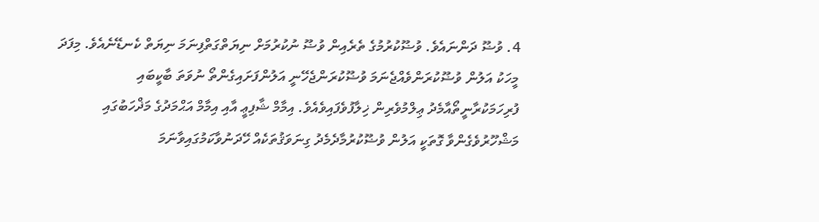4. ވުޟޫ ދަންނައެވެ. ވުޟޫކުރުމުގެ ތެރެއިން ވުޟޫ ނުކުރުމަށް ނިޔަތްގަތްފިނަމަ ނިޔަތް ކެނޑޭނެއެވެ. މިފަދަ މީހަކު އަލުން ވުޟޫކުރަންވެއްޖެނަމަ ވުޟޫކުރަންޖެހޭނީ އަލުންފަށައިގެންތޯ ނުވަތަ ބާކީބައި ފުރިހަމަކުރާނީތޯއާމެދު ޢިލްމުވެރިން ޚިލާފުވެފައިވެއެވެ. އިމާމް ޝާފިޢީ އާއި އިމާމް އަޙްމަދުގެ މަޛްހަބުގައި މަޝްހޫރުވެގެންވާ ގޮތަކީ އަލުން ވުޟޫކުރުމާދެމެދު ގިނަވަޤުތަކެއް ހޭދަނުވާކަމުގައިވާނަމަ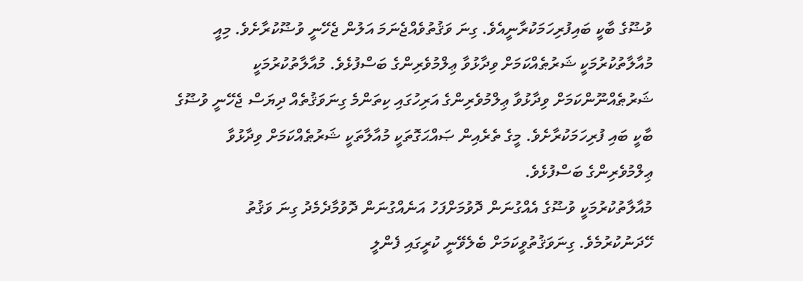ވުޟޫގެ ބާކީ ބައިފުރިހަމަކުރާނީއެވެ. ގިނަ ވަޤުތުވެއްޖެނަމަ އަލުން ޖެހޭނީ ވުޟޫކުރާށެވެ. މިއީ މުއާލާތުކުރުމަކީ ޝަރުޠެއްކަމަށް ވިދާޅުވާ ޢިލްމުވެރިންގެ ބަސްފުޅެވެ. މުއާލާތުކުރުމަކީ ޝަރުޠެއްނޫންކަމަށް ވިދާޅުވާ ޢިލްމުވެރިންގެ އަރިހުގައި ކިތަންމެ ގިނަވަޤުތެއް ދިޔަސް ޖެހޭނީ ވުޟޫގެ ބާކީ ބައި ފުރިހަމަކުރާށެވެ. މީގެ ތެރެއިން ޞައްޙަގޮތަކީ މުއާލާތަކީ ޝަރުޠެއްކަމަށް ވިދާޅުވާ ޢިލްމުވެރިންގެ ބަސްފުޅެވެ.
މުއާލާތުކުރުމަކީ ވުޟޫގެ އެއްގުނަން ދޮވުމަށްފަހު އަނެއްގުނަން ދޮވުމާދެމެދު ގިނަ ވަޤުތު ހޭދަނުކުރުމެވެ. ގިނަވަޤުތުވީކަމަށް ބެލެވޭނީ ކުރީގައި ފެންލީ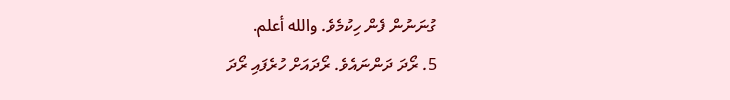ގުނަނުން ފެން ހިކުމެވެ. والله أعلم.
5. ރޯދަ ދަންނައެވެ. ރޯދައަށް ހުރެފައި ރޯދަ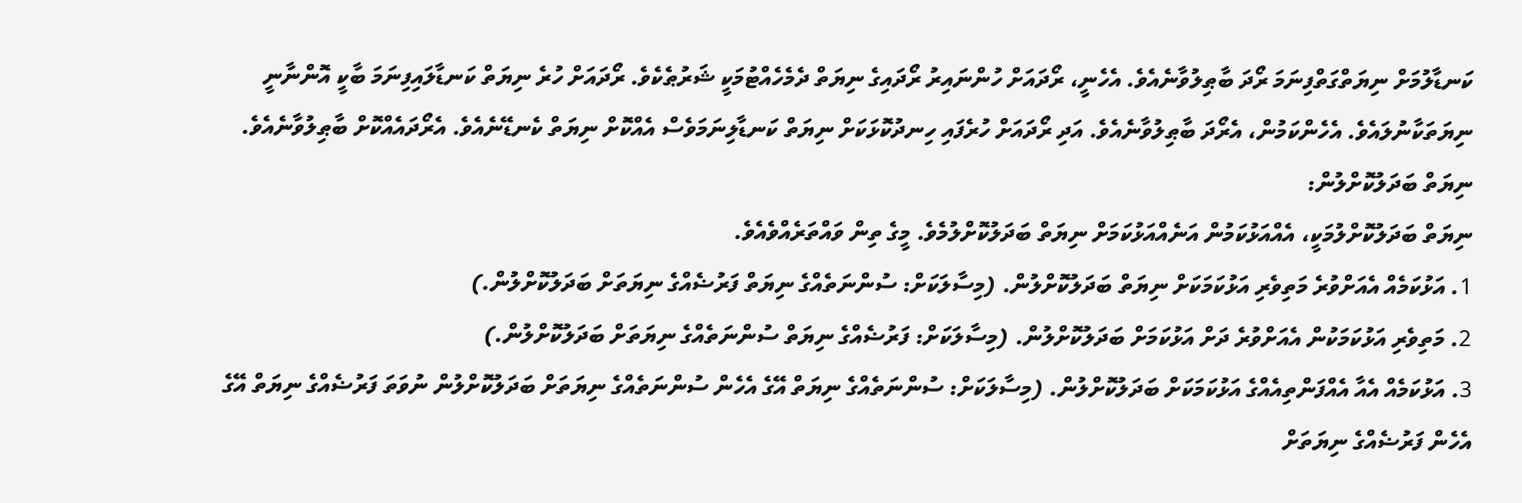ކަނޑާލުމަށް ނިޔަތްގަތްފިނަމަ ރޯދަ ބާޠިލުވާނެއެވެ. އެހެނީ، ރޯދައަށް ހުންނައިރު ރޯދައިގެ ނިޔަތް ދެމެހެއްޓުމަކީ ޝަރުޠެކެވެ. ރޯދައަށް ހުރެ ނިޔަތް ކަނޑާލައިފިނަމަ ބާކީ އޮންނާނީ ނިޔަތަކާނުލައެވެ. އެހެންކަމުން، އެރޯދަ ބާޠިލުވާނެއެވެ. އަދި ރޯދައަށް ހުރެފައި ހިނދުކޮޅަކަށް ނިޔަތް ކަނޑާލިނަމަވެސް އެއްކޮށް ނިޔަތް ކެނޑޭނެއެވެ. އެރޯދައެއްކޮށް ބާޠިލުވާނެއެވެ.
ނިޔަތް ބަދަލުކޮށްލުން:
ނިޔަތް ބަދަލުކޮށްލުމަކީ، އެއްއަޅުކަމުން އަނެއްއަޅުކަމަށް ނިޔަތް ބަދަލުކޮށްލުމެވެ. މީގެ ތިން ވައްތަރެއްވެއެވެ.
1. އަޅުކަމެއް އެއަށްވުރެ މަތިވެރި އަޅުކަމަކަށް ނިޔަތް ބަދަލުކޮށްލުން. (މިސާލަކަށް: ސުންނަތެއްގެ ނިޔަތް ފަރުޟެއްގެ ނިޔަތަށް ބަދަލުކޮށްލުން.)
2. މަތިވެރި އަޅުކަމަކުން އެއަށްވުރެ ދަށް އަޅުކަމަށް ބަދަލުކޮށްލުން. (މިސާލަކަށް: ފަރުޟެއްގެ ނިޔަތް ސުންނަތެއްގެ ނިޔަތަށް ބަދަލުކޮށްލުން.)
3. އަޅުކަމެއް އެއާ އެއްފަންތިއެއްގެ އަޅުކަމަކަށް ބަދަލުކޮށްލުން. (މިސާލަކަށް: ސުންނަތެއްގެ ނިޔަތް އޭގެ އެހެން ސުންނަތެއްގެ ނިޔަތަށް ބަދަލުކޮށްލުން ނުވަތަ ފަރުޟެއްގެ ނިޔަތް އޭގެ އެހެން ފަރުޟެއްގެ ނިޔަތަށް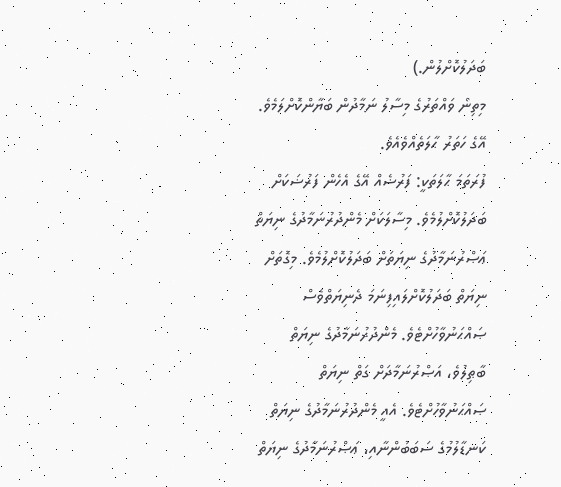ބަދަލުކޮށްލުން.)
މިތިން ވައްތަރުގެ މިސާލު ނަމާދުން ބަޔާންކޮށްލަމެވެ. އޭގެ ހަތަރު ޙާލަތެއްވެއެވެ.
ފުރަތަމަ ޙާލަތަކީ: ފަރުޟެއް އޭގެ އެހެން ފަރުޟަކަށް ބަދަލުކޮށްލުމެވެ. މިސާލަކަށް މެންދުރުނަމާދުގެ ނިޔަތް ޢަޞްރުނަމާދުގެ ނިޔަތަށް ބަދަލުކޮށްލުމެވެ. މިގޮތަށް ނިޔަތް ބަދަލުކޮށްލައިފިނަމަ ދެނިޔަތްވެސް ޞައްޙަނުވާހުށްޓެވެ. މެންދުރުނަމާދުގެ ނިޔަތް ބާޠިލުވެ، އަޞްރުނަމާދަށް ގަތް ނިޔަތް ޞައްޙަނުވާހުށްޓެވެ. އެއީ މެންދުރުނަމާދުގެ ނިޔަތް ކަނޑާލުމުގެ ސަބަބުންނާއި، ޢަޞްރުނަމާދުގެ ނިޔަތް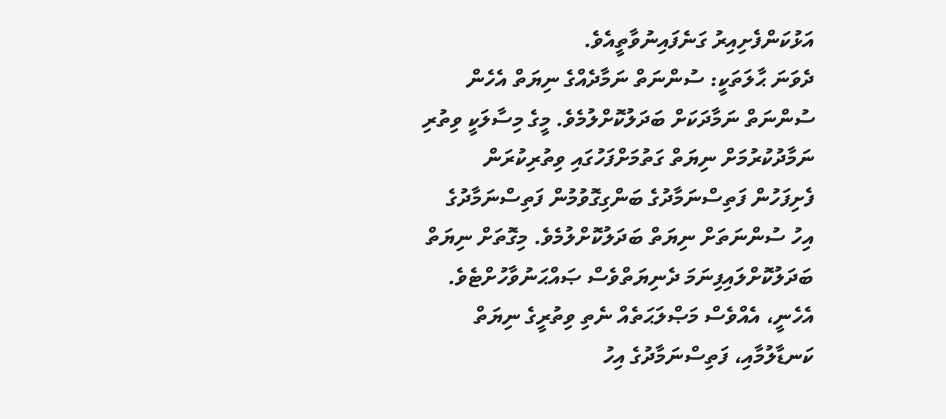އަޅުކަންފެށިއިރު ގަނެފައިނުވާތީއެވެ.
ދެވަނަ ޙާލަތަކީ: ސުންނަތް ނަމާދެއްގެ ނިޔަތް އެހެން ސުންނަތް ނަމާދަކަށް ބަދަލުކޮށްލުމެވެ. މީގެ މިސާލަކީ ވިތުރި ނަމާދުކުރުމަށް ނިޔަތް ގަތުމަށްފަހުގައި ވިތުރިކުރަން ފެށިފަހުން ފަތިސްނަމާދުގެ ބަންގިގޮވުމުން ފަތިސްނަމާދުގެ އިހު ސުންނަތަށް ނިޔަތް ބަދަލުކޮށްލުމެވެ. މިގޮތަށް ނިޔަތް ބަދަލުކޮށްލައިފިނަމަ ދެނިޔަތްވެސް ޞައްޙަނުވާހުށްޓެވެ. އެހެނީ، އެއްވެސް މަޞްލަޙަތެއް ނެތި ވިތުރީގެ ނިޔަތް ކަނޑާލުމާއި، ފަތިސްނަމާދުގެ އިހު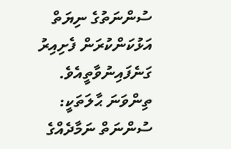ސުންނަތުގެ ނިޔަތް އަޅުކަންކުރަން ފެށިއިރު ގަނެފައިނުވާތީއެވެ.
ތިންވަނަ ޙާލަތަކީ: ސުންނަތް ނަމާދެއްގެ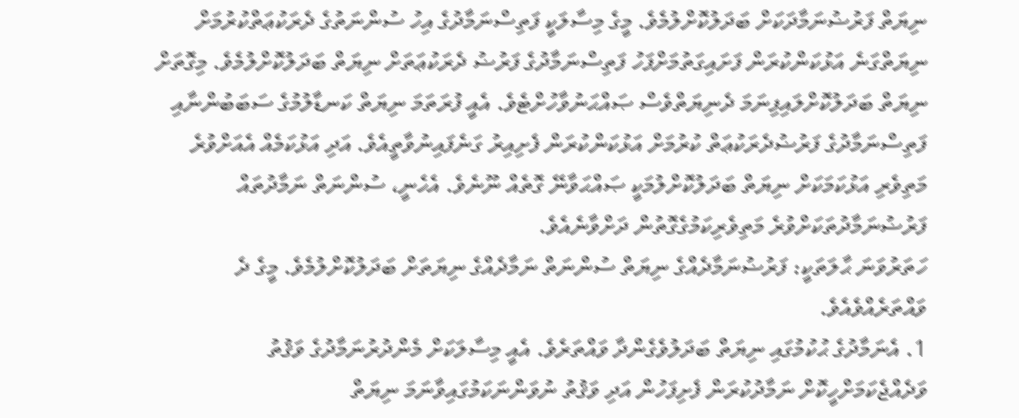ނިޔަތް ފަރުޟުނަމާދަކަށް ބަދަލުކޮށްލުމެވެ. މީގެ މިސާލަކީ ފަތިސްނަމާދުގެ އިހު ސުންނަތުގެ ދެރަކުޢަތްކުރުމަށް ނިޔަތްގަނެ އަޅުކަންކުރަން ފަށައިގަތުމަށްފަހު ފަތިސްނަމާދުގެ ފަރުޟު ދެރަކުޢަތަށް ނިޔަތް ބަދަލުކޮށްލުމެވެ. މިގޮތަށް ނިޔަތް ބަދަލުކޮށްލައިފިނަމަ ދެނިޔަތްވެސް ޞައްޙަނުވާހުށްޓެވެ. އެއީ ފުރަތަމަ ނިޔަތް ކަނޑާލުމުގެ ސަބަބުންނާއި ފަތިސްނަމާދުގެ ފަރުޟުދެރަކުޢަތް ކުރުމަށް އަޅުކަންކުރަން ފެށިއިރު ގަނެފައިނުވާތީއެވެ. އަދި އަޅުކަމެއް އެއަށްވުރެ މަތިވެރި އަޅުކަމަކަށް ނިޔަތް ބަދަލުކޮށްލުމަކީ ޞައްޙަވާނޭ ގޮތެއް ނޫނެވެ. އެހެނީ، ސުންނަތް ނަމާދުތައް ފަރުޟުނަމާދުތަކަށްވުރެ މަތިވެރިކަމުގެގޮތުން ދަށްވާނެއެވެ.
ހަތަރުވަނަ ޙާލަތަކީ: ފަރުޟުނަމާދެއްގެ ނިޔަތް ސުންނަތް ނަމާދެއްގެ ނިޔަތަށް ބަދަލުކޮށްލުމެވެ. މީގެ ދެ ވައްތަރެއްވެއެވެ.
1. އެނަމާދުގެ ޙުކުމުގައި ނިޔަތް ބަދަލުވެގެންދާ ވައްތަރެވެ. އެއީ މިސާލަކަށް މެންދުރުނަމާދުގެ ވަޤުތު ވަދެއްޖެކަމަށްހީކޮށް ނަމާދުކުރަން ފެށިފަހުން އަދި ވަޤުތު ނުވަންނަކަމުގައިވާނަމަ ނިޔަތް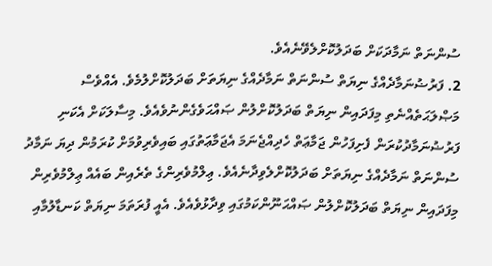ސުންނަތް ނަމާދަކަށް ބަދަލުކޮށްލެވޭނެއެވެ.
2. ފަރުޟުނަމާދެއްގެ ނިޔަތް ސުންނަތް ނަމާދެއްގެ ނިޔަތަށް ބަދަލުކޮށްލުމެވެ. އެއްވެސް މަޞްލަޙަތެއްނެތި މިފަދައިން ނިޔަތް ބަދަލުކޮށްލުން ޞައްޙަވެގެންނުވެއެވެ. މިސާލަކަށް އެކަނި ފަރުޟުނަމާދުކުރަން ފެށިފަހުން ޖަމާޢަތް ހެދިއްޖެނަމަ އެޖަމާޢަތުގައި ބައިވެރިވުމަށް ކުރަމުން ދިޔަ ނަމާދު ސުންނަތް ނަމާދެއްގެ ނިޔަތަށް ބަދަލުކޮށްލެވިދާނެއެވެ. ޢިލްމުވެރިންގެ ތެރެއިން ބައެއް ޢިލްމުވެރިން މިފަދައިން ނިޔަތް ބަދަލުކޮށްލުން ޞައްޙަނޫންކަމުގައި ވިދާޅުވެއެވެ. އެއީ ފުރަތަމަ ނިޔަތް ކަނޑާލުމާއި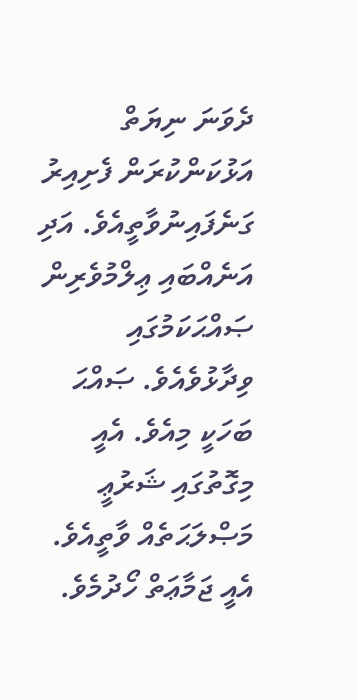ދެވަނަ ނިޔަތް އަޅުކަންކުރަން ފެށިއިރު ގަނެފައިނުވާތީއެވެ. އަދި އަނެއްބައި ޢިލްމުވެރިން ޞައްޙަކަމުގައި ވިދާޅުވެއެވެ. ޞައްޙަ ބަހަކީ މިއެވެ. އެއީ މިގޮތުގައި ޝަރުޢީ މަޞްލަޙަތެއް ވާތީއެވެ. އެއީ ޖަމާޢަތް ހޯދުމެވެ.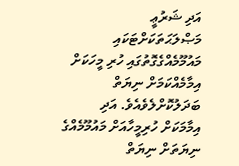އަދި ޝަރުޢީ މަޞްލަޙަތަކަށްޓަކައި މައުމޫމެއްގެގޮތުގައި ހުރި މީހަކަށް އިމާމެއްކަމަށް ނިޔަތް ބަދަލުކޮށްލެވެއެވެ. އަދި އިމާމަކަށް ހުރިމީހާއަށް މައުމޫމެއްގެ ނިޔަތަށް ނިޔަތް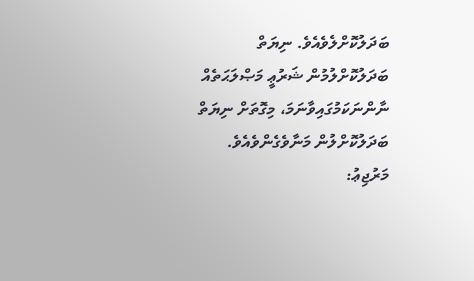ބަދަލުކޮށްލެވެއެވެ. ނިޔަތް ބަދަލުކޮށްލުމުން ޝަރުޢީ މަޞްލަޙަތެއް ނާންނަކަމުގައިވާނަމަ، މިގޮތަށް ނިޔަތް ބަދަލުކޮށްލުން މަނާވެގެންވެއެވެ.
މަރުޖިޢު: